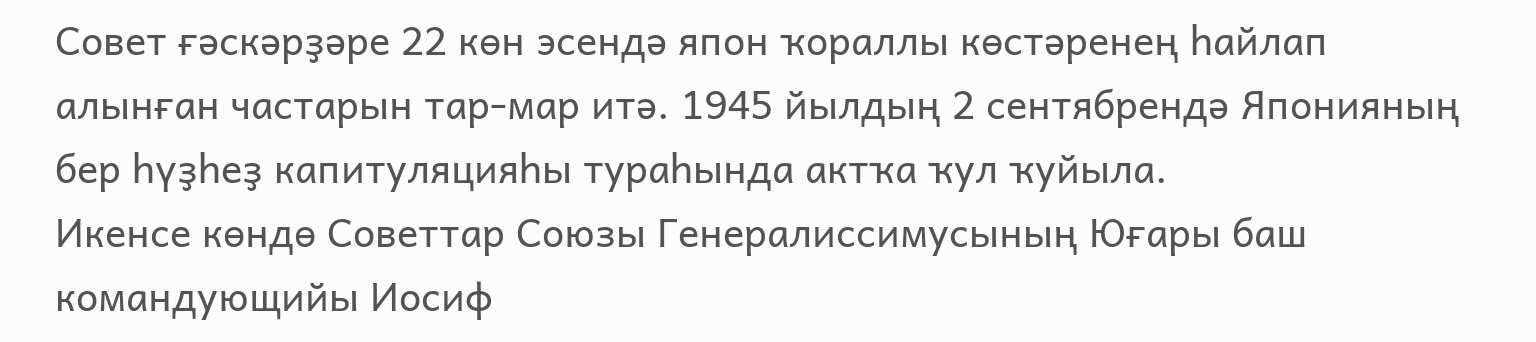Совет ғәскәрҙәре 22 көн эсендә япон ҡораллы көстәренең һайлап алынған частарын тар-мар итә. 1945 йылдың 2 сентябрендә Японияның бер һүҙһеҙ капитуляцияһы тураһында актҡа ҡул ҡуйыла.
Икенсе көндө Советтар Союзы Генералиссимусының Юғары баш командующийы Иосиф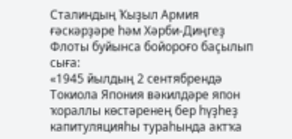Сталиндың Ҡыҙыл Армия ғәскәрҙәре һәм Хәрби-Диңгеҙ Флоты буйынса бойороғо баҫылып сыға:
«1945 йылдың 2 сентябрендә Токиола Япония вәкилдәре япон ҡораллы көстәренең бер һүҙһеҙ капитуляцияһы тураһында актҡа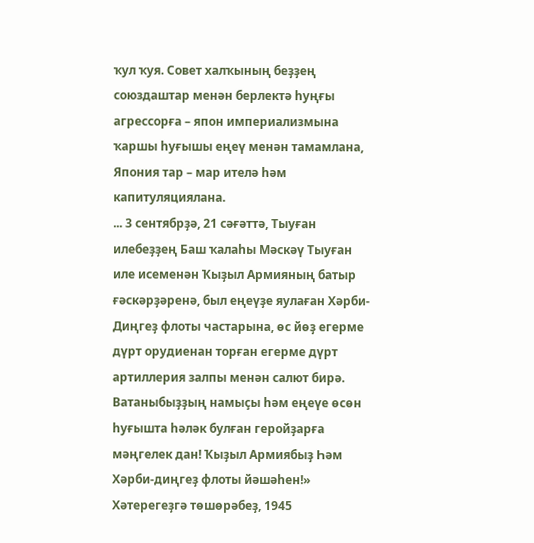ҡул ҡуя. Совет халҡының беҙҙең союздаштар менән берлектә һуңғы агрессорға – япон империализмына ҡаршы һуғышы еңеү менән тамамлана, Япония тар – мар ителә һәм капитуляциялана.
... 3 сентябрҙә, 21 сәғәттә, Тыуған илебеҙҙең Баш ҡалаһы Мәскәү Тыуған иле исеменән Ҡыҙыл Армияның батыр ғәскәрҙәренә, был еңеүҙе яулаған Хәрби-Диңгеҙ флоты частарына, өс йөҙ егерме дүрт орудиенан торған егерме дүрт артиллерия залпы менән салют бирә.
Ватаныбыҙҙың намыҫы һәм еңеүе өсөн һуғышта һәләк булған геройҙарға мәңгелек дан! Ҡыҙыл Армиябыҙ Һәм Хәрби-диңгеҙ флоты йәшәһен!»
Хәтерегеҙгә төшөрәбеҙ, 1945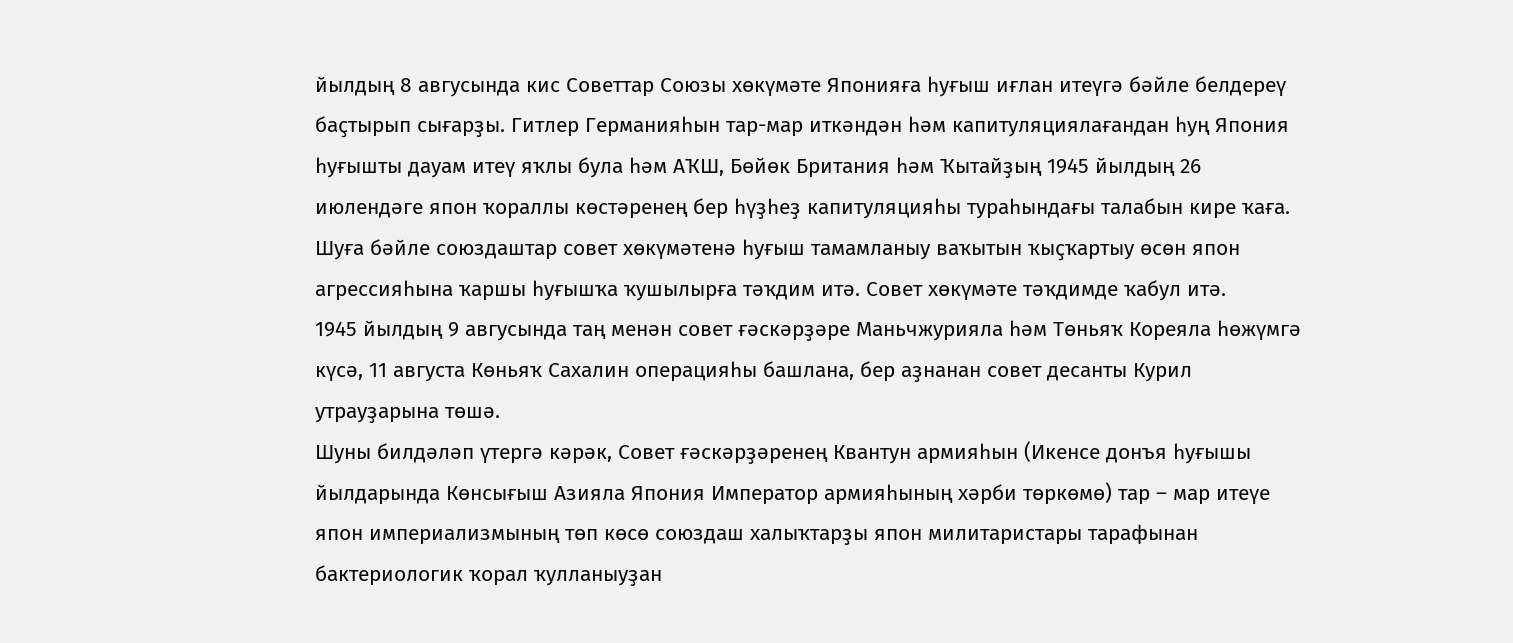йылдың 8 авгусында кис Советтар Союзы хөкүмәте Японияға һуғыш иғлан итеүгә бәйле белдереү баҫтырып сығарҙы. Гитлер Германияһын тар-мар иткәндән һәм капитуляциялағандан һуң Япония һуғышты дауам итеү яҡлы була һәм АҠШ, Бөйөк Британия һәм Ҡытайҙың 1945 йылдың 26 июлендәге япон ҡораллы көстәренең бер һүҙһеҙ капитуляцияһы тураһындағы талабын кире ҡаға.
Шуға бәйле союздаштар совет хөкүмәтенә һуғыш тамамланыу ваҡытын ҡыҫҡартыу өсөн япон агрессияһына ҡаршы һуғышҡа ҡушылырға тәҡдим итә. Совет хөкүмәте тәҡдимде ҡабул итә.
1945 йылдың 9 авгусында таң менән совет ғәскәрҙәре Маньчжурияла һәм Төньяҡ Кореяла һөжүмгә күсә, 11 августа Көньяҡ Сахалин операцияһы башлана, бер аҙнанан совет десанты Курил утрауҙарына төшә.
Шуны билдәләп үтергә кәрәк, Совет ғәскәрҙәренең Квантун армияһын (Икенсе донъя һуғышы йылдарында Көнсығыш Азияла Япония Император армияһының хәрби төркөмө) тар – мар итеүе япон империализмының төп көсө союздаш халыҡтарҙы япон милитаристары тарафынан бактериологик ҡорал ҡулланыуҙан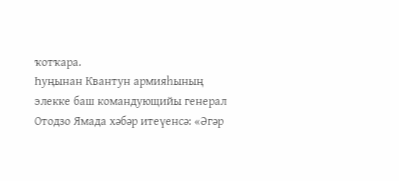ҡотҡара.
Һуңынан Квантун армияһының элекке баш командующийы генерал Отодзо Ямада хәбәр итеүенсә: «Әгәр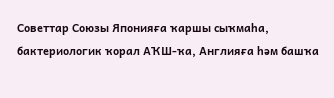Советтар Союзы Японияға ҡаршы сыҡмаһа, бактериологик ҡорал АҠШ-ҡа, Англияға һәм башҡа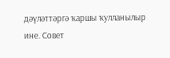дәүләттәргә ҡаршы ҡулланылыр ине. Совет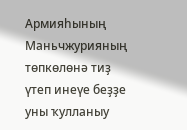Армияһының Маньчжурияның төпкөлөнә тиҙ үтеп инеүе беҙҙе уны ҡулланыу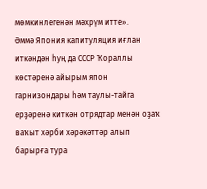мөмкинлегенән мәхрүм итте».
Әммә Япония капитуляция иғлан иткәндән һуң да СССР Ҡораллы көстәренә айырым япон гарнизондары һәм таулы-тайга ерҙәренә киткән отрядтар менән оҙаҡ ваҡыт хәрби хәрәкәттәр алып барырға тура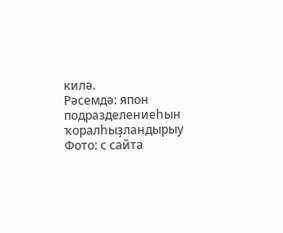килә.
Рәсемдә: япон подразделениеһын ҡоралһыҙландырыу
Фото: с сайта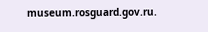museum.rosguard.gov.ru.